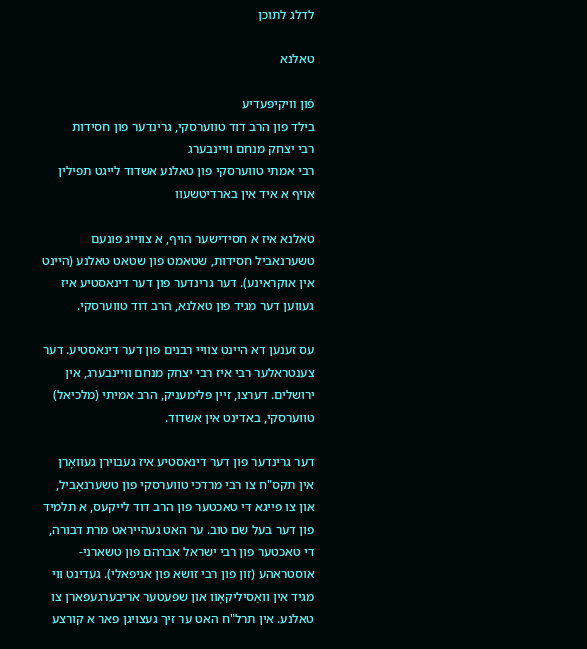לדלג לתוכן

טאלנא

פֿון װיקיפּעדיע
בילד פון הרב דוד טווערסקי, גרינדער פון חסידות
רבי יצחק מנחם וויינבערג
רבי אמתי טווערסקי פון טאלנע אשדוד לייגט תפילין אויף א איד אין בארדיטשעוו

טאלנא איז א חסידישער הויף, א צווייג פונעם טשערנאביל חסידות, שטאמט פון שטאט טאלנע (היינט אין אוקראינע). דער גרינדער פון דער דינאסטיע איז געווען דער מגיד פון טאלנא, הרב דוד טווערסקי.

עס זענען דא היינט צוויי רבנים פון דער דינאסטיע. דער צענטראלער רבי איז רבי יצחק מנחם וויינבערג, אין ירושלים. דערצו, זיין פּלימעניק, הרב אמיתי (מלכיאל) טווערסקי, באדינט אין אשדוד.

דער גרינדער פון דער דינאסטיע איז געבוירן געוואָרן אין תקס"ח צו רבי מרדכי טווערסקי פון טשערנאָביל, און צו פייגא די טאכטער פון הרב דוד לייקעס, א תלמיד פון דער בעל שם טוב. ער האט געהייראט מרת דבורה, די טאכטער פון רבי ישראל אברהם פון טשארני-אוסטראהע (זון פון רבי זושא פון אניפאלי). געדינט ווי מגיד אין וואַסיליקאָוו און שפּעטער אריבערגעפארן צו טאלנע. אין תרל"ח האט ער זיך געצויגן פאר א קורצע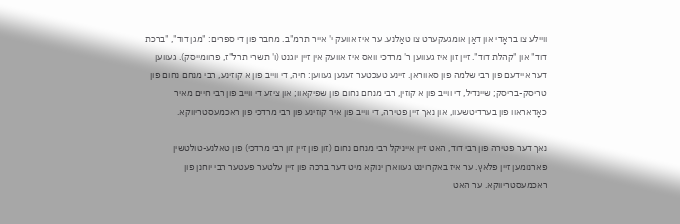וויילע צו בראָדי און דאַן אומגעקערט צו טאַלנע. ער איז אוועק י' אייר תרמ"ב. מחבר פון די ספרים: "מגן דוד", "ברכת דוד" און "קהלת דוד". זיין זון איז געווען ר' מרדכי וואס איז אוועק אין זיין יוגנט (ו' תשרי תרל"ז, פרוומייסק). געווען דער איידעם פון רבי שלמה פון סאווראן. זיינע טעכטער זענען געווען: חיה, די ווייב פון א קוזינע, רבי מנחם נחום פון טריסק-בריסק; שיינדיל, די ווייב פון א קוזין, רבי מנחם נחום פון שפיקאוו; און ציזע די ווייב פון רבי חיים מאיר כאָדאראוו פון בערדיטשעוו, און נאך זיין פטירה, די ווייב פון איר קוזינע פון רבי מרדכי פון ראכמעסטריווקא.

נאך דער פטירה פון רבי דוד, האט זיין אייניקל רבי מנחם נחום (זון פון זיין זון רבי מרדכי) פון טאלנע-טולטשין פארנומען זיין פלאץ. ער איז באקרוינט געווארן ינוקא מיט דער ברכה פון זיין עלטער פעטער רבי יוחנן פון ראכמעסטריווקא. ער האט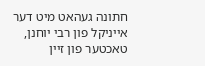חתונה געהאט מיט דער אייניקל פון רבי יוחנן, טאכטער פון זיין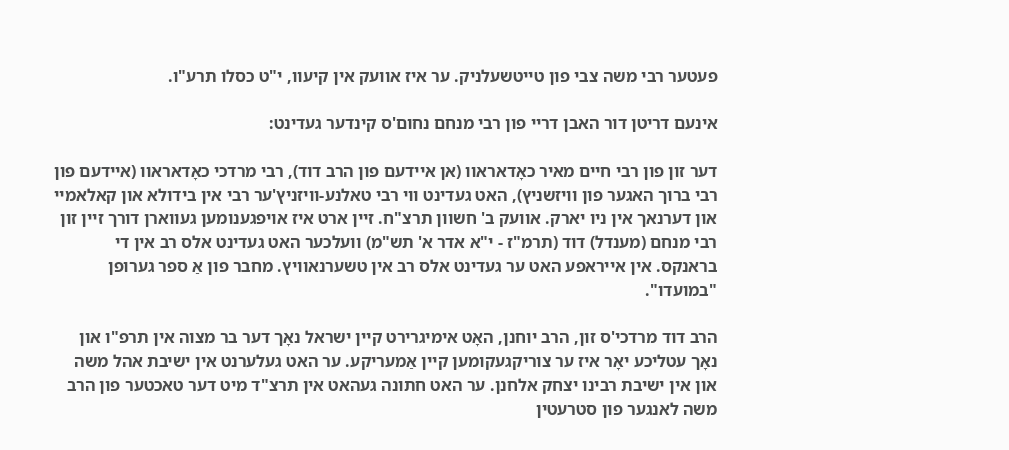פעטער רבי משה צבי פון טייטשעלניק. ער איז אוועק אין קיעוו, י"ט כסלו תרע"ו.

אינעם דריטן דור האבן דריי פון רבי מנחם נחום'ס קינדער געדינט:

דער זון פון רבי חיים מאיר כאָדאראוו (אן איידעם פון הרב דוד), רבי מרדכי כאָדאראוו (איידעם פון רבי ברוך האגער פון וויזשניץ), האט געדינט ווי רבי טאלנע-וויזניץ'ער רבי אין בידולא און קאלאמיי און דערנאך אין ניו יארק. אוועק ב' חשוון תרצ"ח. זיין ארט איז אויפגענומען געווארן דורך זיין זון רבי מנחם (מענדל) דוד (תרמ"ז - י"א אדר א' תש"מ) וועלכער האט געדינט אלס רב אין די בראנקס. אין אייראפע האט ער געדינט אלס רב אין טשערנאוויץ. מחבר פון אַ ספר גערופן "במועדו".

הרב דוד מרדכי'ס זון, הרב יוחנן, האָט אימיגרירט קיין ישראל נאָך דער בר מצוה אין תרפ"ו און נאָך עטליכע יאָר איז ער צוריקגעקומען קיין אַמעריקע. ער האט געלערנט אין ישיבת אהל משה און אין ישיבת רבינו יצחק אלחנן. ער האט חתונה געהאט אין תרצ"ד מיט דער טאכטער פון הרב משה לאנגער פון סטרעטין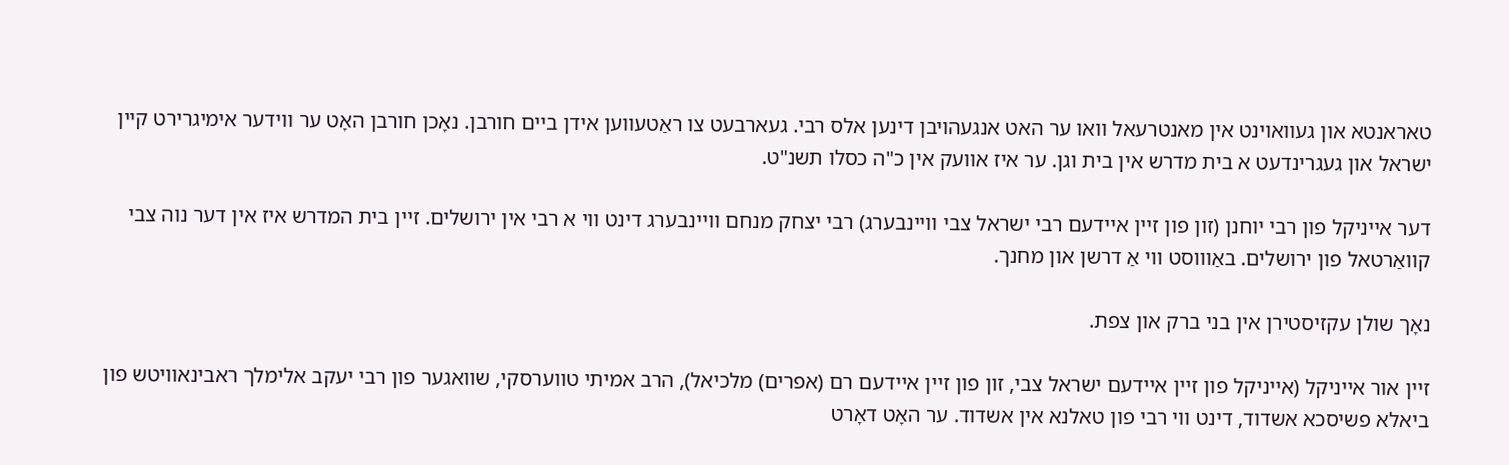טאראנטא און געוואוינט אין מאנטרעאל וואו ער האט אנגעהויבן דינען אלס רבי. געארבעט צו ראַטעווען אידן ביים חורבן. נאָכן חורבן האָט ער ווידער אימיגרירט קיין ישראל און געגרינדעט א בית מדרש אין בית וגן. ער איז אוועק אין כ"ה כסלו תשנ"ט.

דער אייניקל פון רבי יוחנן (זון פון זיין איידעם רבי ישראל צבי וויינבערג) רבי יצחק מנחם וויינבערג דינט ווי א רבי אין ירושלים. זיין בית המדרש איז אין דער נוה צבי קוואַרטאל פון ירושלים. באַוווסט ווי אַ דרשן און מחנך.

נאָך שולן עקזיסטירן אין בני ברק און צפת.

זיין אור אייניקל (אייניקל פון זיין איידעם ישראל צבי, זון פון זיין איידעם רם (אפרים) מלכיאל), הרב אמיתי טווערסקי, שוואגער פון רבי יעקב אלימלך ראבינאוויטש פון ביאלא פשיסכא אשדוד, דינט ווי רבי פון טאלנא אין אשדוד. ער האָט דאָרט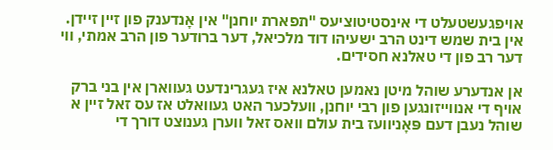אויפגעשטעלט די אינסטיטוציעס "תפארת יוחנן" אין אָנדענק פון זיין זיידן. אין בית שמש דינט הרב ישעיהו דוד מלכיאל, דער ברודער פון הרב אמתי, ווי דער רב פון די טאלנא חסידים.

אן אנדערע שוהל מיטן נאמען טאלנא איז געגרינדעט געווארן אין בני ברק אויף די אנווייזונגען פון רבי יוחנן, וועלכער האט געוואלט אז עס זאל זיין א שוהל נעבן דעם פּאָניוועז בית עולם וואס זאל ווערן גענוצט דורך די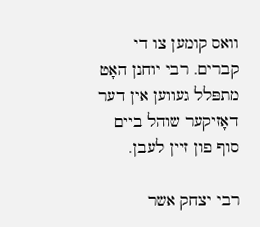וואס קומען צו די קברים. רבי יוחנן האָט מתפּלל געווען אין דער דאָזיקער שוהל ביים סוף פון זיין לעבן.

רבי יצחק אשר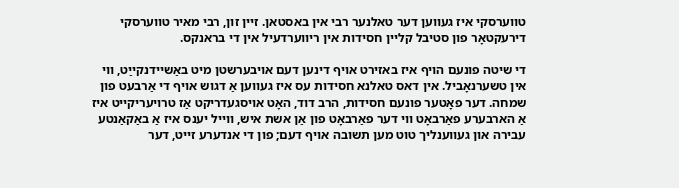טווערסקי איז געווען דער טאלנער רבי אין באסטאן. זיין זון, רבי מאיר טווערסקי דירעקטאָר פון סטיבל קליין חסידות אין ריווערדעיל אין די בראנקס.

די שיטה פונעם הויף איז באזירט אויף דינען דעם אויבערשטן מיט באַשיידנקייַט, ווי אין טשערנאָביל. אין דאס טאלנא חסידות עס איז געווען אַ דגוש אויף די אַרבעט פון שמחה. דער פאָטער פונעם חסידות, הרב דוד, האָט אויסגעדריקט אַז טרויעריקייט איז אַ הארבערע פאַרבאָט ווי דער פאַרבאָט פון אַן אשת איש, ווייל יענס איז אַ באַקאַנטע עבירה און געווענליך טוט מען תשובה אויף דעם; פון די אנדערע זייט, דער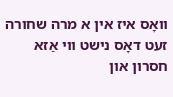וואָס איז אין א מרה שחורה זעט דאָס נישט ווי אַזא חסרון און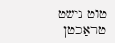טוט נישט טראַכטן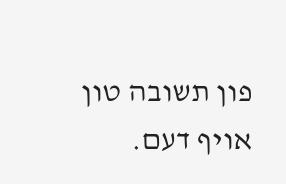פון תשובה טון אויף דעם.